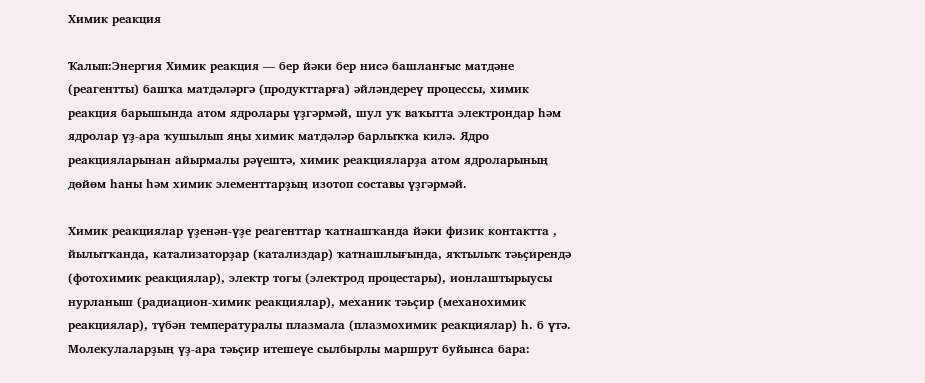Химик реакция

Ҡалып:Энергия Химик реакция — бер йәки бер нисә башланғыс матдәне (реагентты) башҡа матдәләргә (продукттарға) әйләндереү процессы, химик реакция барышында атом ядролары үҙгәрмәй, шул уҡ ваҡытта электрондар һәм ядролар үҙ-ара ҡушылып яңы химик матдәләр барлыҡҡа килә. Ядро реакцияларынан айырмалы рәүештә, химик реакцияларҙа атом ядроларының дөйөм һаны һәм химик элементтарҙың изотоп составы үҙгәрмәй.

Химик реакциялар үҙенән-үҙе реагенттар ҡатнашҡанда йәки физик контактта , йылытҡанда, катализаторҙар (катализдар) ҡатнашлығында, яҡтылыҡ тәьҫирендә (фотохимик реакциялар), электр тогы (электрод процестары), ионлаштырыусы нурланыш (радиацион-химик реакциялар), механик тәьҫир (механохимик реакциялар), түбән температуралы плазмала (плазмохимик реакциялар) һ. б үтә. Молекулаларҙың үҙ-ара тәьҫир итешеүе сылбырлы маршрут буйынса бара: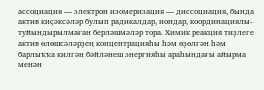ассоциация — электрон изомеризация — диссоциация, бында актив киҫәксәләр булып радикалдар, иондар, координациялы-туйындырылмаған берләшмәләр тора. Химик реакция тиҙлеге актив өлөшсәләрҙең концентрацияһы һәм өҙөлгән һәм барлыҡҡа килгән бәйләнеш энергияһы араһындағы айырма менән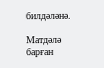билдәләнә.

Матдәлә барған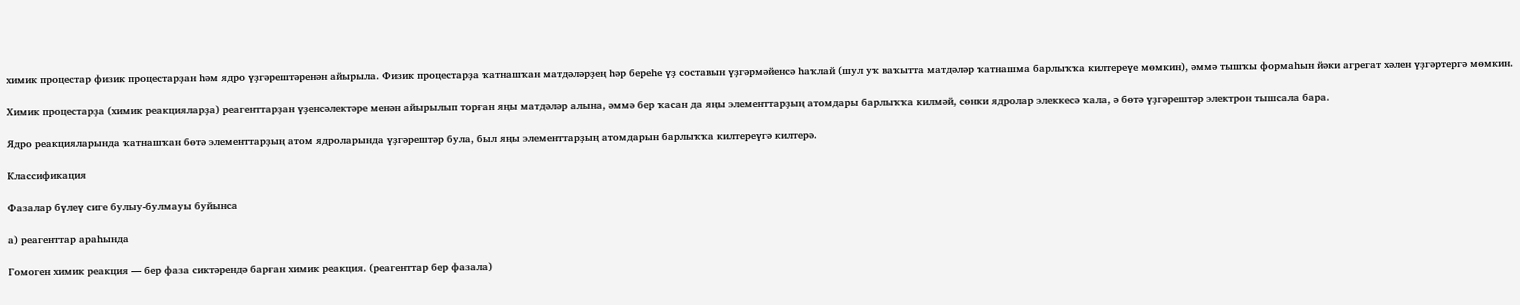химик процестар физик процестарҙан һәм ядро үҙгәрештәренән айырыла. Физик процестарҙа ҡатнашҡан матдәләрҙең һәр береһе үҙ составын үҙгәрмәйенсә һаҡлай (шул уҡ ваҡытта матдәләр ҡатнашма барлыҡҡа килтереүе мөмкин), әммә тышҡы формаһын йәки агрегат хәлен үҙгәртергә мөмкин.

Химик процестарҙа (химик реакцияларҙа) реагенттарҙан үҙенсәлектәре менән айырылып торған яңы матдәләр алына, әммә бер ҡасан да яңы элементтарҙың атомдары барлыҡҡа килмәй, сөнки ядролар элеккесә ҡала, ә бөтә үҙгәрештәр электрон тышсала бара.

Ядро реакцияларында ҡатнашҡан бөтә элементтарҙың атом ядроларында үҙгәрештәр була, был яңы элементтарҙың атомдарын барлыҡҡа килтереүгә килтерә.

Классификация

Фазалар бүлеү сиге булыу-булмауы буйынса

а) реагенттар араһында

Гомоген химик реакция — бер фаза сиктәрендә барған химик реакция. (реагенттар бер фазала)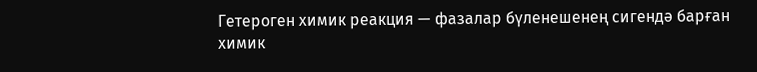Гетероген химик реакция — фазалар бүленешенең сигендә барған химик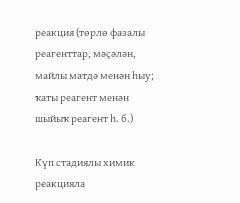реакция (төрлө фазалы реагенттар, мәҫәлән, майлы матдә менән һыу; ҡаты реагент менән шыйыҡ реагент һ. б.)

Күп стадиялы химик реакцияла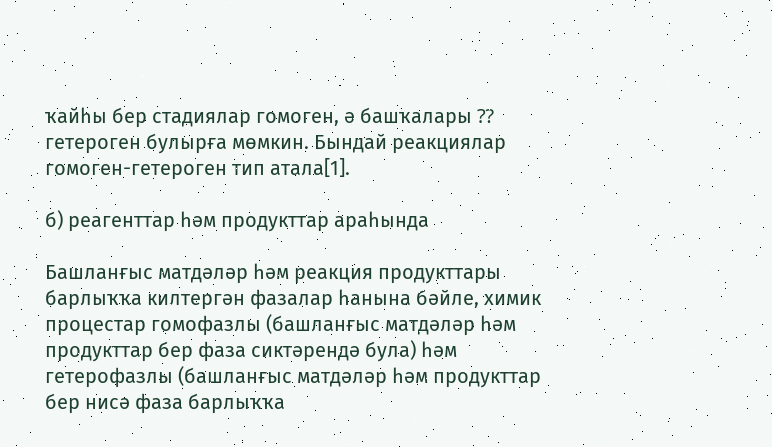ҡайһы бер стадиялар гомоген, ә башҡалары ⁇ гетероген булырға мөмкин. Бындай реакциялар гомоген-гетероген тип атала[1].

б) реагенттар һәм продукттар араһында

Башланғыс матдәләр һәм реакция продукттары барлыҡҡа килтергән фазалар һанына бәйле, химик процестар гомофазлы (башланғыс матдәләр һәм продукттар бер фаза сиктәрендә була) һәм гетерофазлы (башланғыс матдәләр һәм продукттар бер нисә фаза барлыҡҡа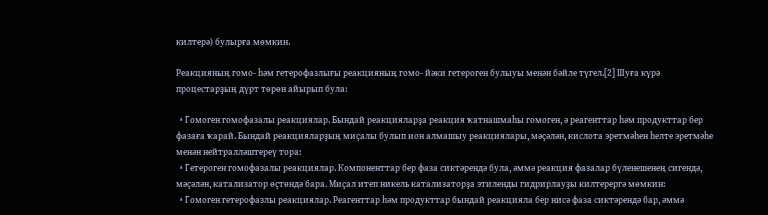килтерә) булырға мөмкин.

Реакцияның гомо- һәм гетерофазлығы реакцияның гомо- йәки гетероген булыуы менән бәйле түгел.[2] Шуға күрә процестарҙың дүрт төрөн айырып була:

  • Гомоген гомофазалы реакциялар. Бындай реакцияларҙа реакция ҡатнашмаһы гомоген, ә реагенттар һәм продукттар бер фазаға ҡарай. Бындай реакцияларҙың миҫалы булып ион алмашыу реакциялары, мәҫәлән, кислота эретмәһен һелте эретмәһе менән нейтралләштереү тора:
  • Гетероген гомофазалы реакциялар. Компоненттар бер фаза сиктәрендә була, әммә реакция фазалар бүленешенең сигендә, мәҫәлән, катализатор өҫтөндә бара. Миҫал итеп никель катализаторҙа этиленды гидрирлауҙы килтерергә мөмкин:
  • Гомоген гетерофазлы реакциялар. Реагенттар һәм продукттар бындай реакцияла бер нисә фаза сиктәрендә бар, әммә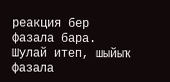реакция бер фазала бара. Шулай итеп, шыйыҡ фазала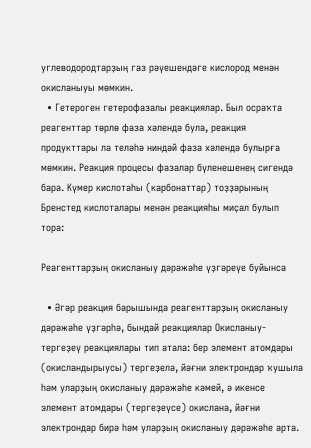углеводородтарҙың газ рәүешендәге кислород менән окисланыуы мөмкин.
  • Гетероген гетерофазалы реакциялар. Был осраҡта реагенттар төрлө фаза хәлендә була, реакция продукттары ла теләһә ниндәй фаза хәлендә булырға мөмкин. Реакция процесы фазалар бүленешенең сигендә бара. Күмер кислотаһы (карбонаттар) тоҙҙарының Бренстед кислоталары менән реакцияһы миҫал булып тора:

Реагенттарҙың окисланыу дәрәжәһе үҙгәреүе буйынса

  • Әгәр реакция барышында реагенттарҙың окисланыу дәрәжәһе үҙгәрһә, бындай реакциялар Окисланыу-тергеҙеү реакциялары тип атала: бер элемент атомдары (окисландырыусы) тергеҙелә, йәғни электрондар ҡушыла һәм уларҙың окисланыу дәрәжәһе кәмей, ә икенсе элемент атомдары (тергеҙеүсе) окислана, йәғни электрондар бирә һәм уларҙың окисланыу дәрәжәһе арта.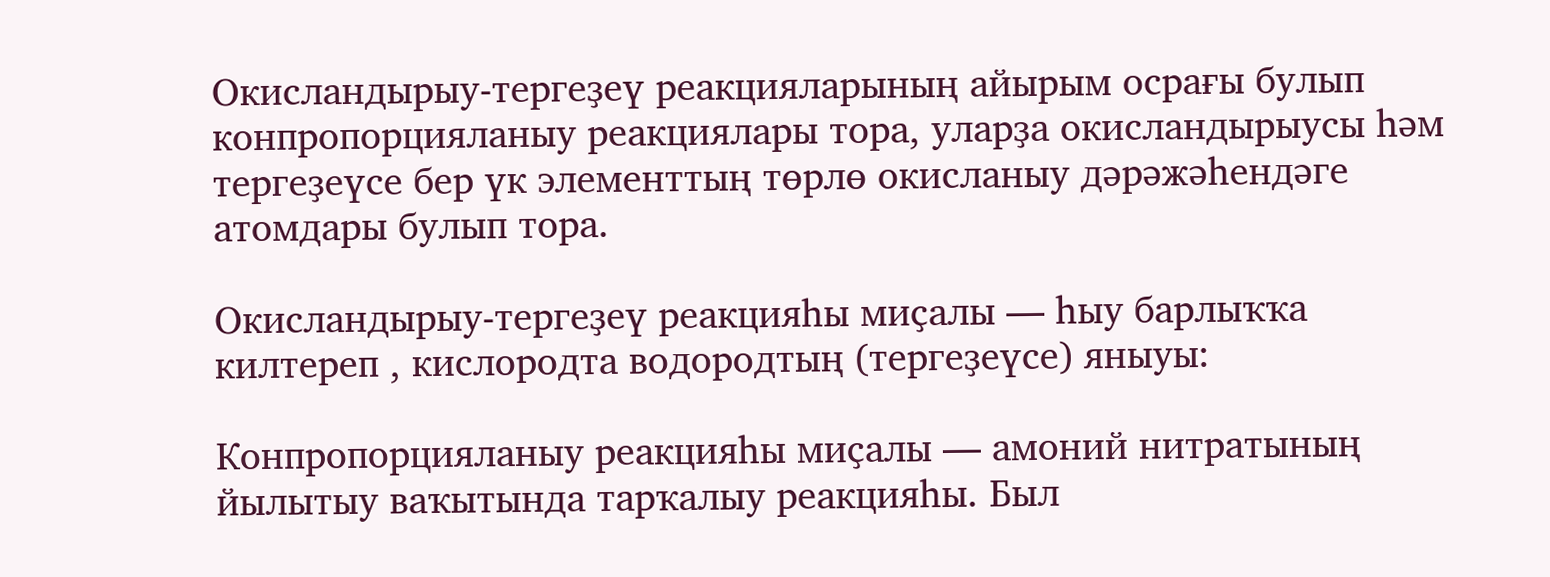Окисландырыу-тергеҙеү реакцияларының айырым осрағы булып конпропорцияланыу реакциялары тора, уларҙа окисландырыусы һәм тергеҙеүсе бер үк элементтың төрлө окисланыу дәрәжәһендәге атомдары булып тора.

Окисландырыу-тергеҙеү реакцияһы миҫалы — һыу барлыҡҡа килтереп , кислородта водородтың (тергеҙеүсе) яныуы:

Конпропорцияланыу реакцияһы миҫалы — амоний нитратының йылытыу ваҡытында тарҡалыу реакцияһы. Был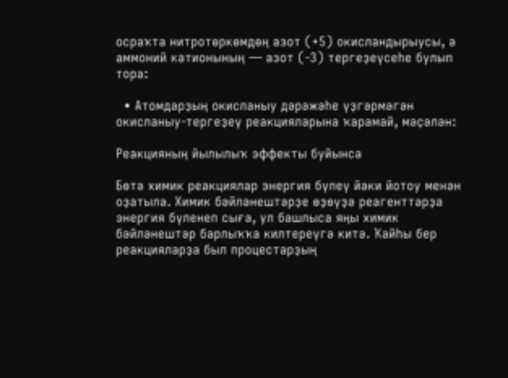осраҡта нитротөркөмдөң азот (+5) окисландырыусы, ә аммоний катионының — азот (-3) тергеҙеүсеһе булып тора:

  • Атомдарҙың окисланыу дәрәжәһе үҙгәрмәгән окисланыу-тергеҙеү реакцияларына ҡарамай, мәҫәлән:

Реакцияның йылылыҡ эффекты буйынса

Бөтә химик реакциялар энергия бүлеү йәки йотоу менән оҙатыла. Химик бәйләнештәрҙе өҙөүҙә реагенттарҙа энергия бүленеп сыға, ул башлыса яңы химик бәйләнештәр барлыҡҡа килтереүгә китә. Ҡайһы бер реакцияларҙа был процестарҙың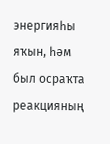энергияһы яҡын, һәм был осраҡта реакцияның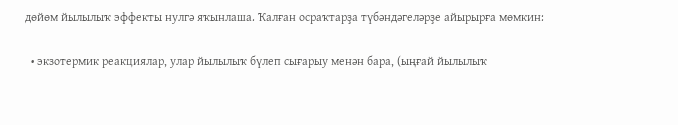дөйөм йылылыҡ эффекты нулгә яҡынлаша. Ҡалған осраҡтарҙа түбәндәгеләрҙе айырырға мөмкин:

  • экзотермик реакциялар, улар йылылыҡ бүлеп сығарыу менән бара, (ыңғай йылылыҡ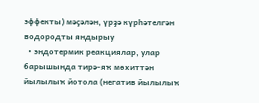эффекты) мәҫәлән, үрҙә күрһәтелгән водородты яндырыу
  • эндотермик реакциялар, улар барышында тирә-яҡ мөхиттән йылылыҡ йотола (негатив йылылыҡ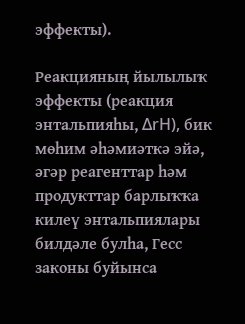эффекты).

Реакцияның йылылыҡ эффекты (реакция энтальпияһы, ΔrH), бик мөһим әһәмиәткә эйә, әгәр реагенттар һәм продукттар барлыҡҡа килеү энтальпиялары билдәле булһа, Гесс законы буйынса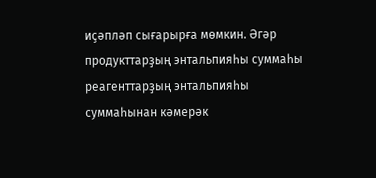иҫәпләп сығарырға мөмкин. Әгәр продукттарҙың энтальпияһы суммаһы реагенттарҙың энтальпияһы суммаһынан кәмерәк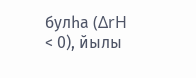булһа (ΔrH < 0), йылы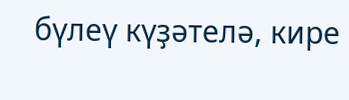бүлеү күҙәтелә, кире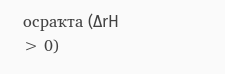осраҡта (ΔrH > 0)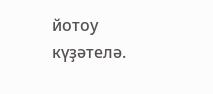йотоу күҙәтелә.